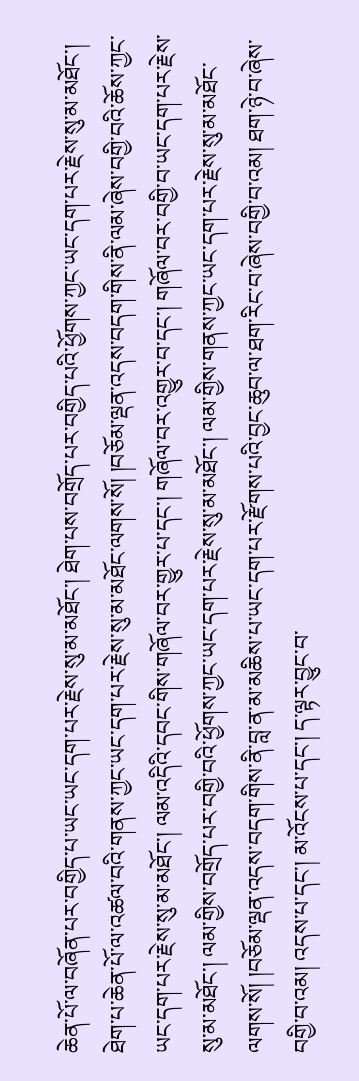ཆེན་པོ་ལ་བཞོན་པར་བགྱིད་པ་ཡང་ཡང་དག་པར་རྗེས་སུ་མ་མཐོང་། ཐེག་པས་བགྲོད་པར་བགྱིད་པའི་ཕྱོགས་ཀྱང་ཡང་དག་པར་རྗེས་སུ་མ་མཐོང་། ཐེག་པ་ཆེན་པོ་ལ་འཚལ་བའི་གནས་ཀྱང་ཡང་དག་པར་རྗེས་སུ་མ་མཐོང་ལགས་སོ། །བཅོམ་ལྡན་འདས་བདག་གིས་ནི་ལམ་ཞེས་བགྱི་བའི་ཆོས་ཀྱང་ཡང་དག་པར་རྗེས་སུ་མ་མཐོང་། ལམ་འདིའི་དབང་གིས་གཞོལ་བར་གྱུར་པ་དང་། གཞོལ་བར་འགྱུར་བ་དང་། གཞོལ་བར་བགྱི་བ་ཡང་དག་པར་རྗེས་སུ་མ་མཐོང་། ལམ་གྱིས་བགྲོད་པར་བགྱི་བའི་ཕྱོགས་ཀྱང་ཡང་དག་པར་རྗེས་སུ་མ་མཐོང་། ལམ་གྱིས་གནས་ཀྱང་ཡང་དག་པར་རྗེས་སུ་མ་མཐོང་ལགས་སོ། །བཅོམ་ལྡན་འདས་བདག་གིས་ནི་བླ་ན་མ་མཆིས་པ་ཡང་དག་པར་རྫོགས་པའི་བྱང་ཆུབ་ལ་ཐག་རིང་བ་ཞེས་བགྱི་བ་འམ། ཐག་ཉེ་བ་ཞེས་བགྱི་བ་འམ། འདས་པ་དང་། མ་འོངས་པ་དང་། ད་ལྟར་བྱུང་བ་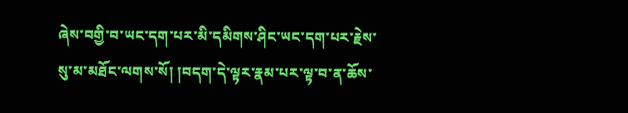ཞེས་བགྱི་བ་ཡང་དག་པར་མི་དམིགས་ཤིང་ཡང་དག་པར་རྗེས་སུ་མ་མཐོང་ལགས་སོ། །བདག་དེ་ལྟར་རྣམ་པར་ལྟ་བ་ན་ཆོས་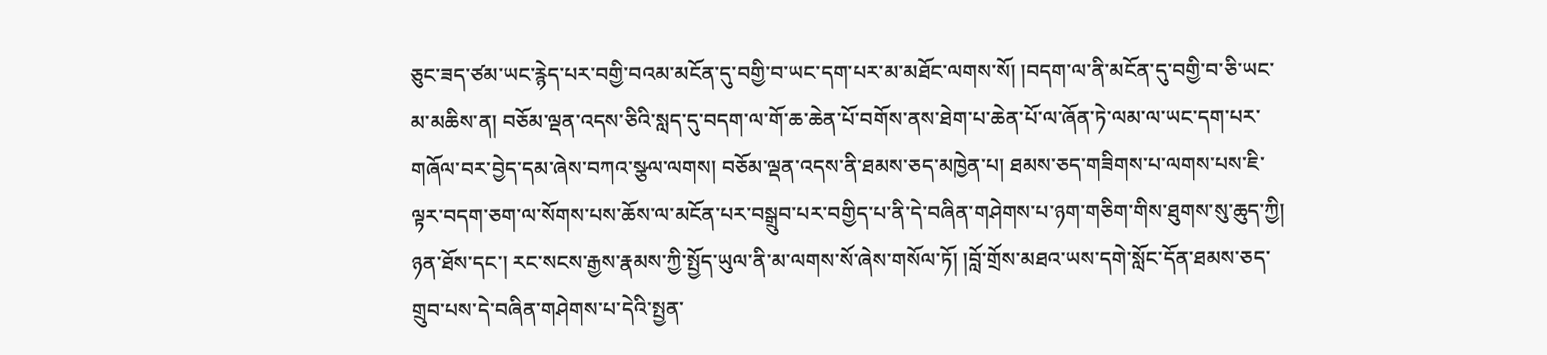ཅུང་ཟད་ཙམ་ཡང་རྙེད་པར་བགྱི་བའམ་མངོན་དུ་བགྱི་བ་ཡང་དག་པར་མ་མཐོང་ལགས་སོ། །བདག་ལ་ནི་མངོན་དུ་བགྱི་བ་ཅི་ཡང་མ་མཆིས་ན། བཅོམ་ལྡན་འདས་ཅིའི་སླད་དུ་བདག་ལ་གོ་ཆ་ཆེན་པོ་བགོས་ནས་ཐེག་པ་ཆེན་པོ་ལ་ཞོན་ཏེ་ལམ་ལ་ཡང་དག་པར་གཞོལ་བར་བྱེད་དམ་ཞེས་བཀའ་སྩལ་ལགས། བཅོམ་ལྡན་འདས་ནི་ཐམས་ཅད་མཁྱེན་པ། ཐམས་ཅད་གཟིགས་པ་ལགས་པས་ཇི་ལྟར་བདག་ཅག་ལ་སོགས་པས་ཆོས་ལ་མངོན་པར་བསྒྲུབ་པར་བགྱིད་པ་ནི་དེ་བཞིན་གཤེགས་པ་ཉག་གཅིག་གིས་ཐུགས་སུ་ཆུད་ཀྱི། ཉན་ཐོས་དང་། རང་སངས་རྒྱས་རྣམས་ཀྱི་སྤྱོད་ཡུལ་ནི་མ་ལགས་སོ་ཞེས་གསོལ་ཏོ། །བློ་གྲོས་མཐའ་ཡས་དགེ་སློང་དོན་ཐམས་ཅད་གྲུབ་པས་དེ་བཞིན་གཤེགས་པ་དེའི་སྤྱན་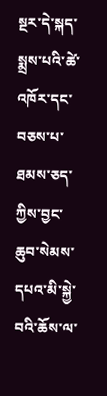སྔར་དེ་སྐད་སྨྲས་པའི་ཚེ་འཁོར་དང་བཅས་པ་ཐམས་ཅད་ཀྱིས་བྱང་ཆུབ་སེམས་དཔའ་མི་སྐྱེ་བའི་ཆོས་ལ་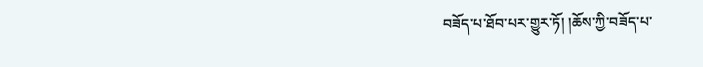བཟོད་པ་ཐོབ་པར་གྱུར་ཏོ། །ཆོས་ཀྱི་བཟོད་པ་